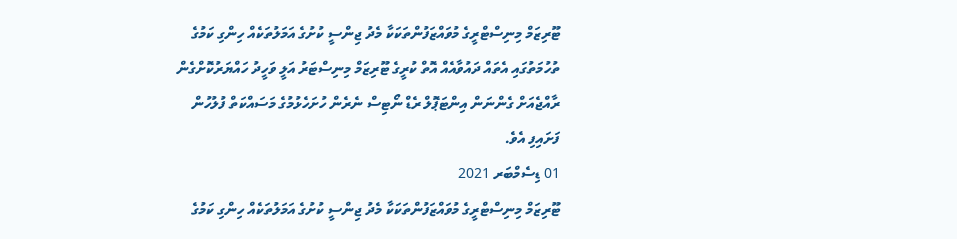ޓޫރިޒަމް މިނިސްޓްރީގެ މުވައްޒަފުންތަކަކާ މެދު ޖިންސީ ކުށުގެ އަމަލުތަކެއް ހިންގި ކަމުގެ ތުހުމަތުގައި އެތައް ދައުވާއެއް އޮތް ކުރީގެ ޓޫރިޒަމް މިނިސްޓަރު އަލީ ވަހީދު ހައްޔަރުކޮށްގެން ރާއްޖެއަށް ގެންނަން އިންޓަޕޮލް ރެޑް ނޯޓިސް ނެރެން ހުށަހެޅުމުގެ މަސައްކަތް ފުލުހުން ފަށައިފި އެވެ.
01 ޑިސެމްބަރ 2021
ޓޫރިޒަމް މިނިސްޓްރީގެ މުވައްޒަފުންތަކަކާ މެދު ޖިންސީ ކުށުގެ އަމަލުތަކެއް ހިންގި ކަމުގެ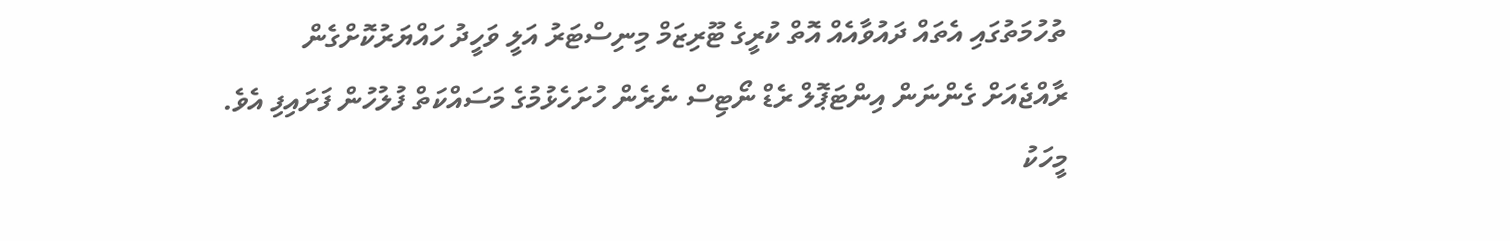ތުހުމަތުގައި އެތައް ދައުވާއެއް އޮތް ކުރީގެ ޓޫރިޒަމް މިނިސްޓަރު އަލީ ވަހީދު ހައްޔަރުކޮށްގެން ރާއްޖެއަށް ގެންނަން އިންޓަޕޮލް ރެޑް ނޯޓިސް ނެރެން ހުށަހެޅުމުގެ މަސައްކަތް ފުލުހުން ފަށައިފި އެވެ.
މީހަކު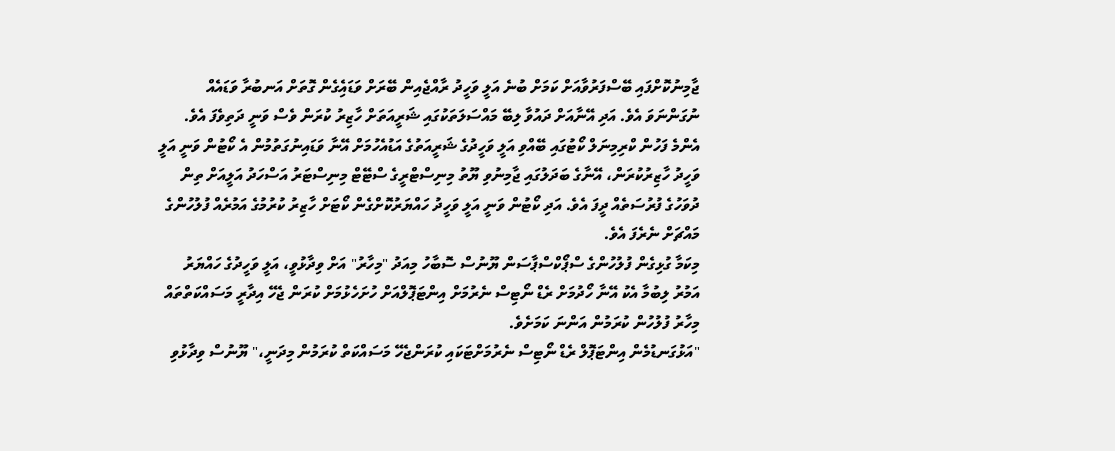ޖާމިނުކޮށްފައި ބޭސްފަރުވާއަށް ކަމަށް ބުނެ އަލީ ވަހީދު ރާއްޖެއިން ބޭރަށް ވަޑައިެގެން ގޮތަށް އަނބުރާ ވަޑައެއް ނުގަންނަވަ އެވެ. އަދި އޭނާއަށް ދައުވާ ލިބޭ މައްސަލަތަކުގައި ޝަރީއަތަށް ހާޒިރު ކުރަން ވެސް ވަނީ ދަތިވެފަ އެވެ.
އެންމެ ފަހުން ކްރިމިނަލް ކޯޓުގައި ބޭއްވި އަލީ ވަހީދުގެ ޝަރީއަތުގެ އަޑުއެހުމަށް އޭނާ ވަޑައިނުގަތުމުން އެ ކޯޓުން ވަނީ އަލީ ވަހީދު ހާޒިރުކުރަން، އޭނާގެ ބަދަލުގައި ޖާމިނުވި ޔޫތު މިނިސްޓްރީގެ ސްޓޭޓް މިނިސްޓަރު އަސްހަދު އަލީއަށް ތިން ދުވަހުގެ ފުރުސަތެއް ދީފަ އެވެ. އަދި ކޯޓުން ވަނީ އަލީ ވަހީދު ހައްޔަރުކޮށްގެން ކޯޓަށް ހާޒިރު ކުރުމުގެ އަމުރެއް ފުލުހުންގެ މައްޗަށް ނެރެފަ އެވެ.
މިކަމާ ގުޅިގެން ފުލުހުންގެ ސްޕޯކްސްޕާސަން ޔޫނުސް ސޮބާހު މިއަދު "މިހާރު" އަށް ވިދާޅުވީ، އަލީ ވަހީދުގެ ހައްޔަރު އަމުރު ލިބުމާ އެކު އޭނާ ހޯދުމަށް ރެޑް ނޯޓިސް ނެރުމަށް އިންޓަޕޮލްއަށް ހުށަހެޅުމަށް ކުރަން ޖެހޭ އިދާރީ މަސައްކަތްތައް މިހާރު ފުލުހުން ކުރަމުން އަންނަ ކަމަށެވެ.
"އަޅުގަނޑުމެން އިންޓަޕޮލް ރެޑް ނޯޓިސް ނެރުމަށްޓަކައި ކުރަންޖެހޭ މަސައްކަތް ކުރަމުން މިދަނީ،" ޔޫނުސް ވިދާޅުވި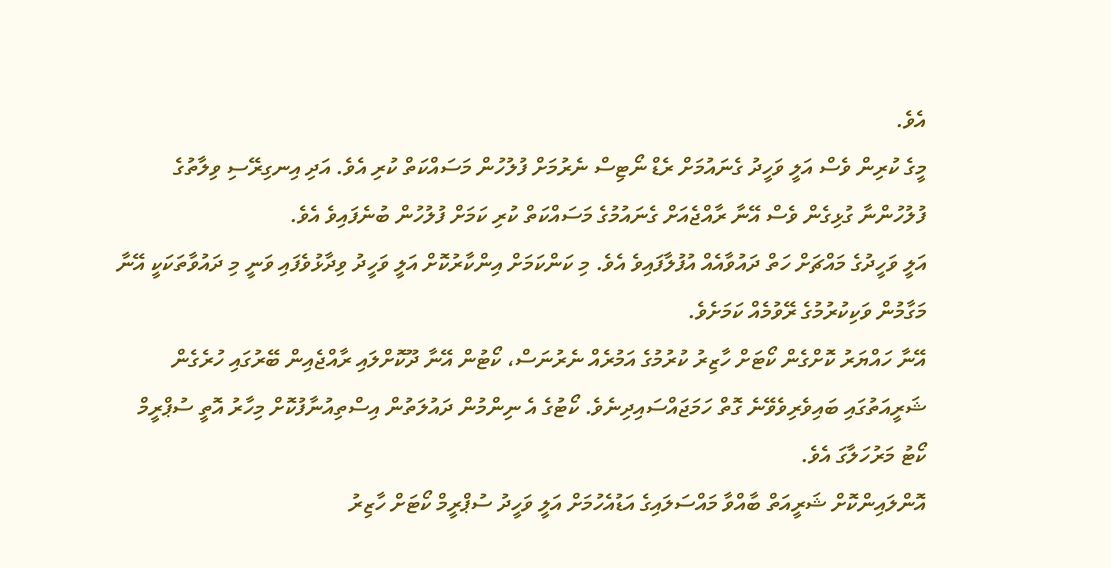އެވެ.
މީގެ ކުރިން ވެސް އަލީ ވަހީދު ގެނައުމަށް ރެޑް ނޯޓިސް ނެރުމަށް ފުލުހުން މަސައްކަތް ކުރި އެވެ. އަދި އިނގިރޭސި ވިލާތުގެ ފުލުހުންނާ ގުޅިގެން ވެސް އޭނާ ރާއްޖެއަށް ގެނައުމުގެ މަސައްކަތް ކުރި ކަމަށް ފުލުހުން ބުނެފައިވެ އެވެ.
އަލީ ވަހީދުގެ މައްޗަށް ހަތް ދައުވާއެއް އުފުލާފައިވެ އެވެ. މި ކަންކަމަށް އިންކާރުކޮށް އަލީ ވަހީދު ވިދާޅުވެފައި ވަނީ މި ދައުވާތަކަކީ އޭނާ މަގާމުން ވަކިކުރުމުގެ ރޭވުމެއް ކަމަށެވެ.
އޭނާ ހައްޔަރު ކޮށްގެން ކޯޓަށް ހާޒިރު ކުރުމުގެ އަމުރެއް ނެރުނަސް، ކޯޓުން އޭނާ ދޫކޮށްލައި ރާއްޖެއިން ބޭރުގައި ހުރެގެން ޝަރީއަތުގައި ބައިވެރިވެވޭނެ ގޮތް ހަމަޖައްސައިދިނެވެ. ކޯޓުގެ އެ ނިންމުން ދައުލަތުން އިސްތިއުނާފުކޮށް މިހާރު އޮތީ ސުޕްރީމް ކޯޓު މަރުހަލާގަ އެވެ.
އޮންލައިންކޮށް ޝަރީއަތް ބާއްވާ މައްސަލައިގެ އަޑުއެހުމަށް އަލީ ވަހީދު ސުޕްރީމް ކޯޓަށް ހާޒިރު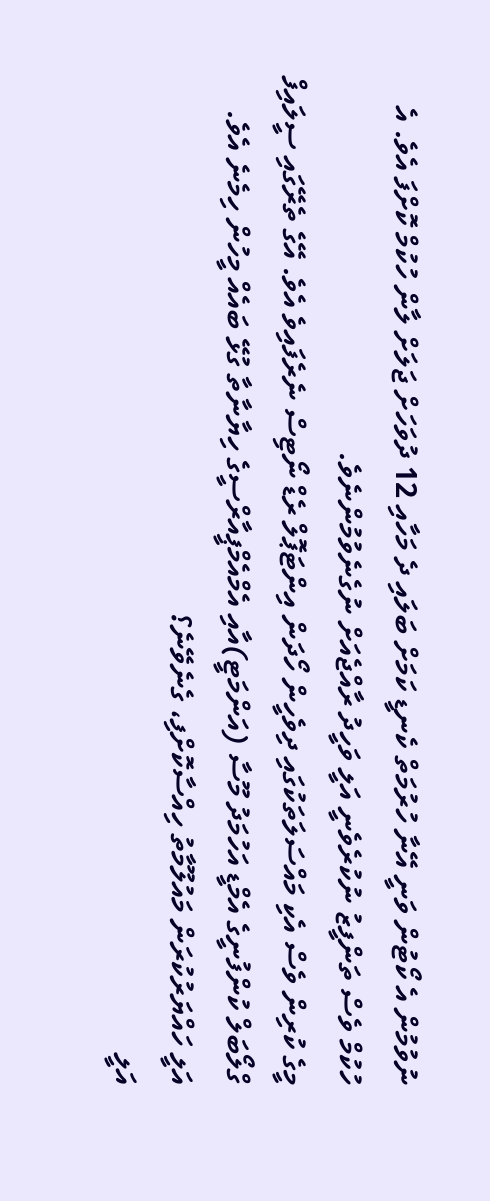ނުވުމުން އެ ކޯޓުން ވަނީ އޭނާ ހުރުމަތް ކެނޑީ ކަމަށް ބަލައި ދެ މަހާއި 12 ދުވަހަށް ޖަލަށް ލާން ހުކުމް ކޮށްފަ އެވެ. އެ ހުކުމް ވެސް ތަންފީޒު ނުކުރެވެނީ އަލީ ވަހީދު ރާއްޖެއަށް ނުގެނެވުމުންނެވެ.
މީގެ ކުރިން ވެސް އެކި މައްސަލަތަކުގައި ދިވެހީން ހޯދަން އިންޓަޕޮލް ރެޑް ނޯޓިސް ނެރެފައިވެ އެވެ. އޭގެ ތެރޭގައި ސީލައިފް ގްލޯބަލް ކުންފުނީގެ އެމްޑީ އަހުމަދު މޫސާ (އަންމަޓީ)އާއި އެމްއެމްޕީއާރްސީގެ ހިޔާނާތާ ގުޅޭ ބައެއް މީހުން ހިމެނެ އެވެ.
އަލީ ހައްޔަރުކުރަން މައުލޫމާތު ހިއްސާކޮށްފި، ގެނެވޭނެ؟
އަލީ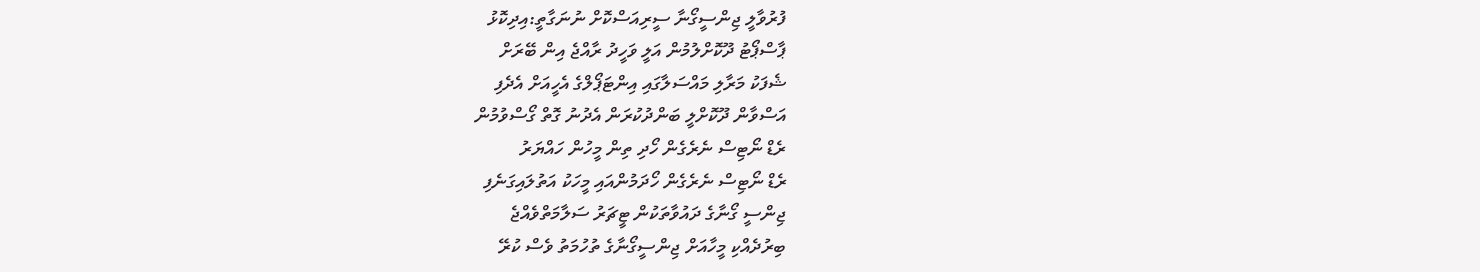ފުރުވާލީ ޖިންސީގޯނާ ސީރިއަސްކޮށް ނުނަގާތީ:އިދިކޮޅު
ޕާސްޕޯޓު ދޫކޮށްލުމުން އަލީ ވަހީދު ރާއްޖެ އިން ބޭރަށް
ޝެފަކު މަރާލި މައްސަލާގައި އިންޓަޕޯލްގެ އެހީއަށް އެދެފި
އަސްވާން ދޫކޮށްލީ ބަންދުކުރަން އެދުނު ގޮތް ގޯސްވުމުން
ރެޑް ނޯޓިސް ނެރެގެން ހޯދި ތިން މީހުން ހައްޔަރު
ރެޑް ނޯޓިސް ނެރެގެން ހޯދަމުންއައި މީހަކު އަތުލައިގަނެފި
ޖިންސީ ގޯނާގެ ދައުވާތަކުން ޓީޗަރު ސަލާމަތްވެއްޖެ
ބިރުދެއްކި މީހާއަށް ޖިންސީގޯނާގެ ތުހުމަތު ވެސް ކުރޭ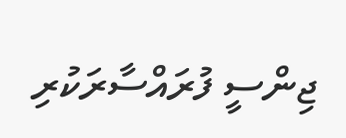ޖިންސީ ފުރައްސާރަކުރި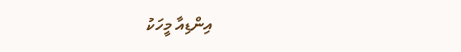އިންޑިއާ މީހަކު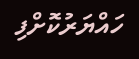ހައްޔަރުކޮށްފި